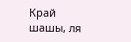Край шашы, ля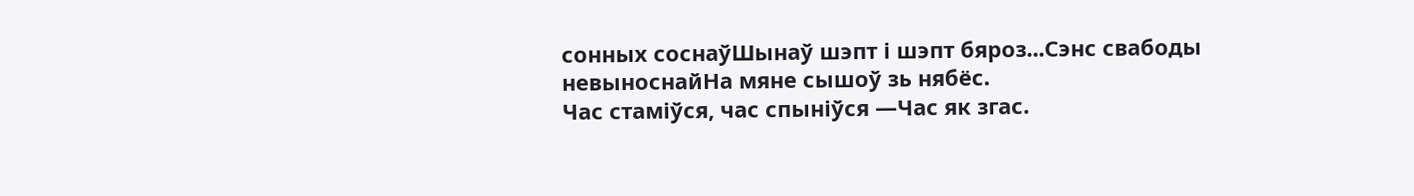сонных соснаўШынаў шэпт і шэпт бяроз...Сэнс свабоды невыноснайНа мяне сышоў зь нябёс.
Час стаміўся, час спыніўся —Час як згас.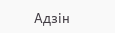Адзін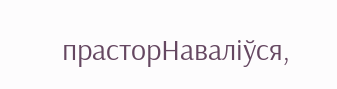прасторНаваліўся,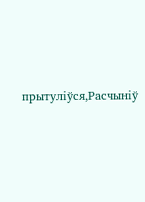прытуліўся,Расчыніў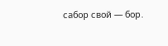сабор свой — бор.